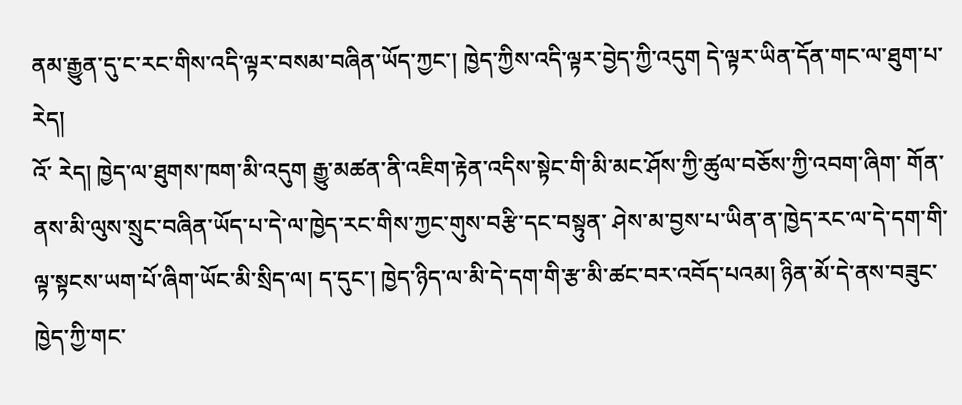ནམ་རྒྱུན་དུ་ང་རང་གིས་འདི་ལྟར་བསམ་བཞིན་ཡོད་ཀྱང་། ཁྱེད་ཀྱིས་འདི་ལྟར་བྱེད་ཀྱི་འདུག དེ་ལྟར་ཡིན་དོན་གང་ལ་ཐུག་པ་རེད།
འོ་ རེད། ཁྱེད་ལ་ཐུགས་ཁག་མི་འདུག རྒྱུ་མཚན་ནི་འཇིག་རྟེན་འདིས་སྟེང་གི་མི་མང་ཤོས་ཀྱི་ཚུལ་བཅོས་ཀྱི་འབག་ཞིག་ གོན་ནས་མི་ལུས་སྲུང་བཞིན་ཡོད་པ་དེ་ལ་ཁྱེད་རང་གིས་ཀྱང་གུས་བརྩི་དང་བསྟུན་ ཤེས་མ་བྱས་པ་ཡིན་ན་ཁྱེད་རང་ལ་དེ་དག་གི་ལྟ་སྟངས་ཡག་པོ་ཞིག་ཡོང་མི་སྲིད་ལ། ད་དུང་། ཁྱེད་ཉིད་ལ་མི་དེ་དག་གི་རྩ་མི་ཚང་བར་འབོད་པའམ། ཉིན་མོ་དེ་ནས་བཟུང་ཁྱེད་ཀྱི་གང་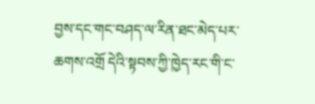བྱས་དང་གང་བཤད་ལ་རིན་ཐང་མེད་པར་ཆགས་འགྲོ དེའི་སྟབས་ཀྱི་ཁྱེད་རང་གི་ང་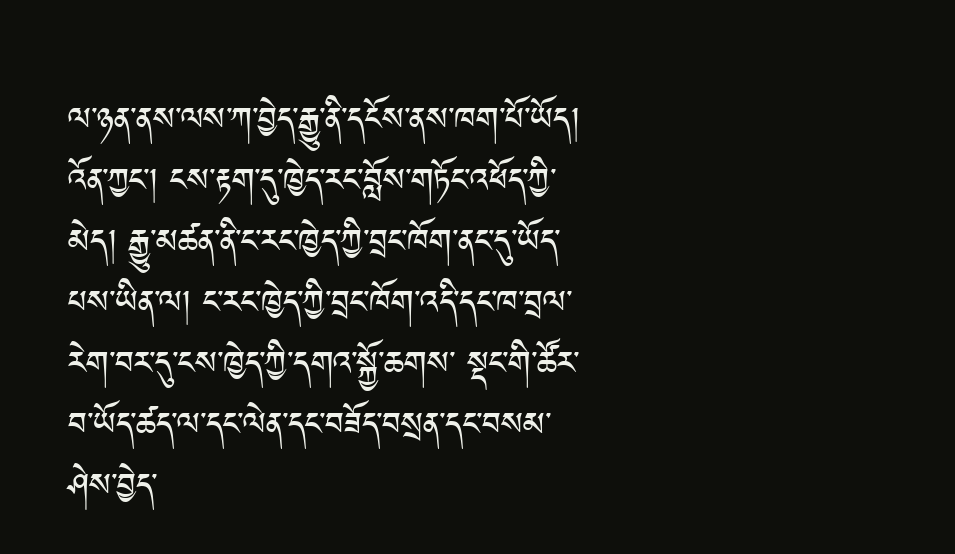ལ་ཉན་ནས་ལས་ཀ་བྱེད་རྒྱུ་ནི་དངོས་ནས་ཁག་པོ་ཡོད། འོན་ཀྱང་། ངས་རྟག་དུ་ཁྱེད་རང་བློས་གཏོང་འཕོད་ཀྱི་མེད། རྒྱུ་མཚན་ནི་ང་རང་ཁྱེད་ཀྱི་བྲང་ཁོག་ནང་དུ་ཡོད་པས་ཡིན་ལ། ང་རང་ཁྱེད་ཀྱི་བྲང་ཁོག་འདི་དང་ཁ་བྲལ་རེག་བར་དུ་ངས་ཁྱེད་ཀྱི་དགའ་སྐྱོ་ཆགས་ སྡང་གི་ཚོར་བ་ཡོད་ཚད་ལ་དང་ལེན་དང་བཟོད་བསྲན་དང་བསམ་ཤེས་བྱེད་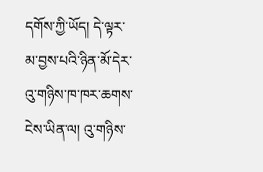དགོས་ཀྱི་ཡོད། དེ་ལྟར་མ་བྱས་པའི་ཉིན་མོ་དེར་འུ་གཉིས་ཁ་ཁར་ཆགས་ངེས་ཡིན་ལ། འུ་གཉིས་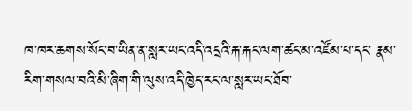ཁ་ཁར་ཆགས་སོང་བ་ཡིན་ན་སླར་ཡང་འདི་འདྲའི་རྐ་རྐང་ལག་ཚང་མ་འཛོམ་པ་དང་ རྣམ་རིག་གསལ་བའི་མི་ཞིག་གི་ལུས་འདི་ཁྱེད་རང་ལ་སླར་ཡང་ཐོབ་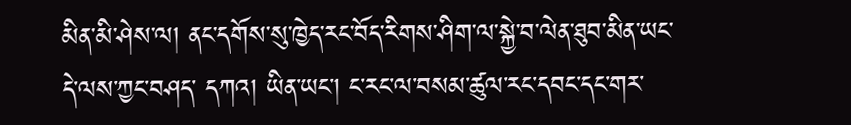མིན་མི་ཤེས་ལ། ནང་དགོས་སུ་ཁྱེད་རང་བོད་རིགས་ཤིག་ལ་སྐྱེ་བ་ལེན་ཐུབ་མིན་ཡང་དེ་ལས་ཀྱང་བཤད་ དཀའ། ཡིན་ཡང་། ང་རང་ལ་བསམ་ཚུལ་རང་དབང་དང་གར་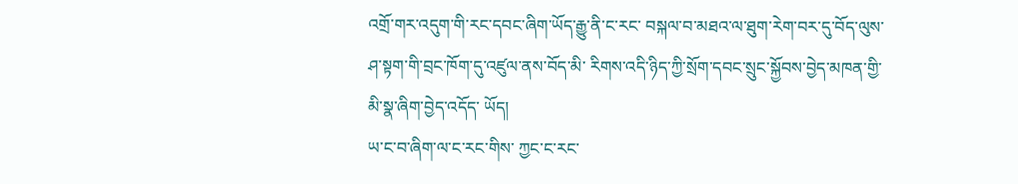འགྲོ་གར་འདུག་གི་རང་དབང་ཞིག་ཡོད་རྒྱུ་ནི་ང་རང་ བསྐལ་བ་མཐའ་ལ་ཐུག་རེག་བར་དུ་བོད་ལུས་ཤ་སྟག་གི་བྲང་ཁོག་དུ་འཛུལ་ནས་བོད་མི་ རིགས་འདི་ཉིད་ཀྱི་སྲོག་དབང་སྲུང་སྐྱོབས་བྱེད་མཁན་གྱི་མི་སྣ་ཞིག་བྱེད་འདོད་ ཡོད།
ཡ་ང་བ་ཞིག་ལ་ང་རང་གིས་ ཀྱང་ང་རང་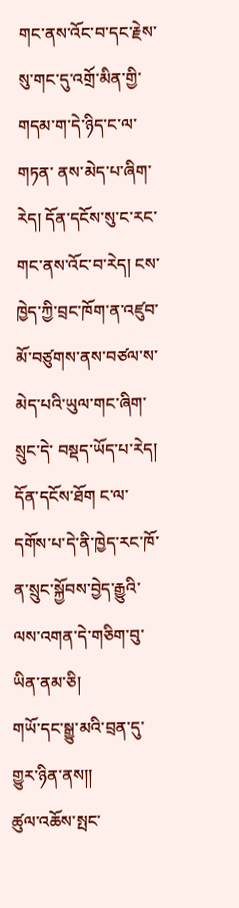གང་ནས་འོང་བ་དང་རྗེས་སུ་གང་དུ་འགྲོ་མིན་གྱི་གདམ་ག་དེ་ཉིད་ང་ལ་གཏན་ ནས་མེད་པ་ཞིག་རེད། དོན་དངོས་སུ་ང་རང་གང་ནས་འོང་བ་རེད། ངས་ཁྱེད་ཀྱི་བྲང་ཁོག་ན་འཛུབ་མོ་བཙུགས་ནས་བཙལ་ས་མེད་པའི་ཡུལ་གང་ཞིག་སྲུང་དེ་ བསྡད་ཡོད་པ་རེད། དོན་དངོས་ཐོག ང་ལ་དགོས་པ་དེ་ནི་ཁྱེད་རང་ཁོ་ན་སྲུང་སྐྱོབས་བྱེད་རྒྱུའི་ལས་འགན་དེ་གཅིག་བུ་ ཡིན་ནམ་ཅི།
གཡོ་དང་སྒྱུ་མའི་བྲན་དུ་གྱུར་ཉིན་ནས།།
ཚུལ་འཆོས་སྤང་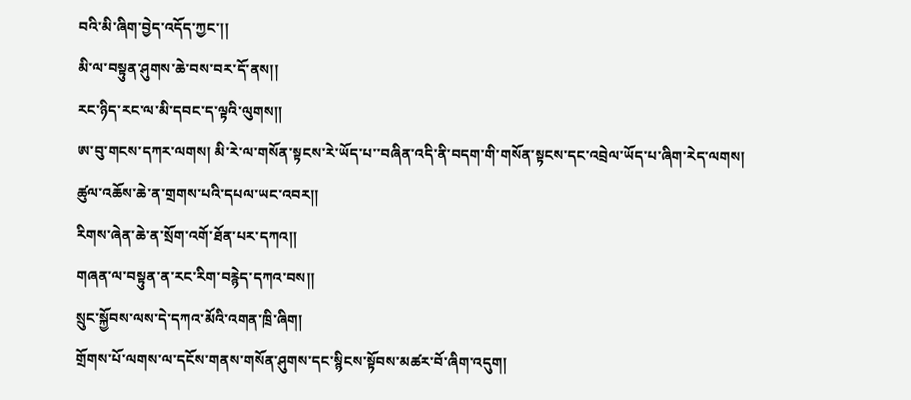བའི་མི་ཞིག་བྱེད་འདོད་ཀྱང་།།
མི་ལ་བསྟུན་ཤུགས་ཆེ་བས་བར་དོ་ནས།།
རང་ཉིད་རང་ལ་མི་དབང་ད་ལྟའི་ལུགས།།
ཨ་བུ་གངས་དཀར་ལགས། མི་རེ་ལ་གསོན་སྟངས་རེ་ཡོད་པ་་བཞིན་འདི་ནི་བདག་གི་གསོན་སྟངས་དང་འབྲེལ་ཡོད་པ་ཞིག་རེད་ལགས།
ཚུལ་འཆོས་ཆེ་ན་གྲགས་པའི་དཔལ་ཡང་འབར།།
རིགས་ཞེན་ཆེ་ན་སྲོག་འགོ་ཐོན་པར་དཀའ།།
གཞན་ལ་བསྟུན་ན་རང་རིག་བརྙེད་དཀའ་བས།།
སྲུང་སྐྱོབས་ལས་དེ་དཀའ་མོའི་འགན་ཁྲི་ཞིག།
གྲོགས་པོ་ལགས་ལ་དངོས་གནས་གསོན་ཤུགས་དང་སྙིངས་སྟོབས་མཚར་བོ་ཞིག་འདུག།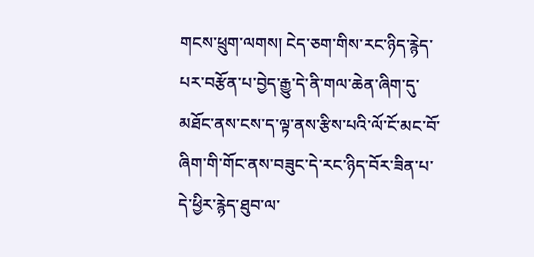གངས་ཕྲུག་ལགས། ངེད་ཅག་གིས་རང་ཉིད་རྙེད་པར་བརྩོན་པ་བྱེད་རྒྱུ་དེ་ནི་གལ་ཆེན་ཞིག་དུ་མཐོང་ནས་ངས་ད་ལྟ་ནས་རྩིས་པའི་ལོ་ངོ་མང་བོ་ཞིག་གི་གོང་ནས་བཟུང་དེ་རང་ཉིད་བོར་ཟིན་པ་དེ་ཕྱིར་རྙེད་ཐུབ་ལ་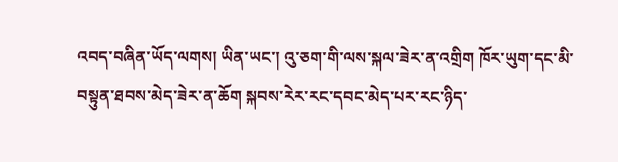འབད་བཞིན་ཡོད་ལགས། ཡིན་ཡང་། འུ་ཅག་གི་ལས་སྐལ་ཟེར་ན་འགྲིག ཁོར་ཡུག་དང་མི་བསྟུན་ཐབས་མེད་ཟེར་ན་ཆོག སྐབས་རེར་རང་དབང་མེད་པར་རང་ཉིད་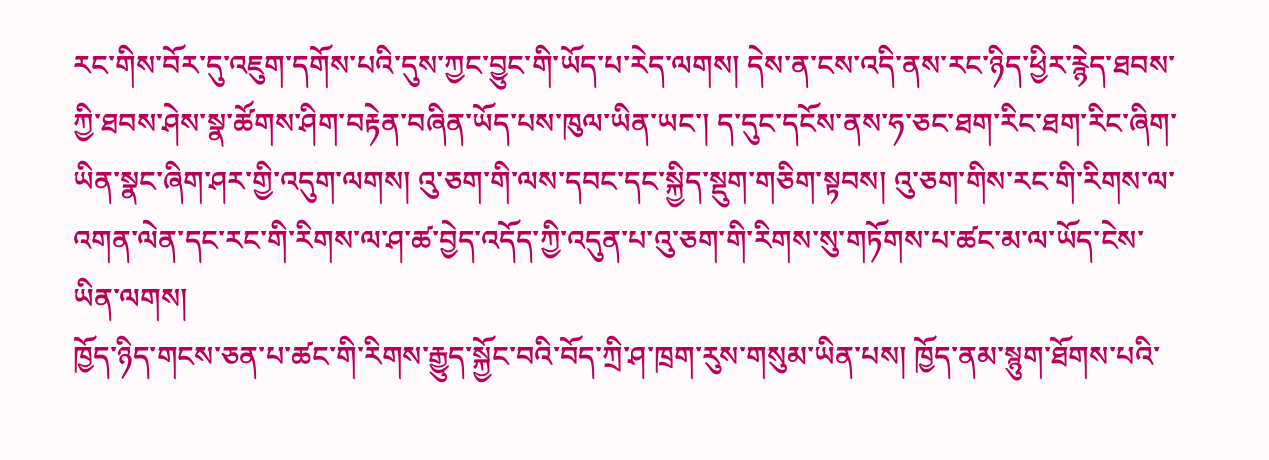རང་གིས་བོར་དུ་འཇུག་དགོས་པའི་དུས་ཀྱང་བྱུང་གི་ཡོད་པ་རེད་ལགས། དེས་ན་ངས་འདི་ནས་རང་ཉིད་ཕྱིར་རྙེད་ཐབས་ཀྱི་ཐབས་ཤེས་སྣ་ཚོགས་ཤིག་བརྟེན་བཞིན་ཡོད་པས་ཁུལ་ཡིན་ཡང་། ད་དུང་དངོས་ནས་ཧ་ཅང་ཐག་རིང་ཐག་རིང་ཞིག་ཡིན་སྣང་ཞིག་ཤར་གྱི་འདུག་ལགས། འུ་ཅག་གི་ལས་དབང་དང་སྐྱིད་སྡུག་གཅིག་སྟབས། འུ་ཅག་གིས་རང་གི་རིགས་ལ་འགན་ལེན་དང་རང་གི་རིགས་ལ་ཤ་ཚ་བྱེད་འདོད་ཀྱི་འདུན་པ་འུ་ཅག་གི་རིགས་སུ་གཏོགས་པ་ཚང་མ་ལ་ཡོད་ངེས་ཡིན་ལགས།
ཁྱོད་ཉིད་གངས་ཅན་པ་ཚང་གི་རིགས་རྒྱུད་སྐྱོང་བའི་བོད་ཀྲི་ཤ་ཁྲག་རུས་གསུམ་ཡིན་པས། ཁྱོད་ནམ་སྙུག་ཐོགས་པའི་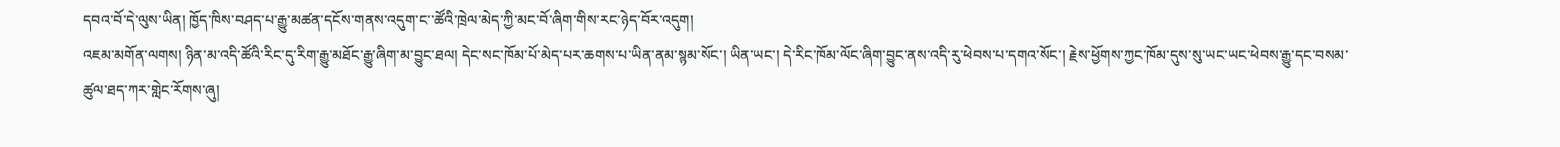དབའ་བོ་དེ་ལུས་ཡིན། ཁྱོད་ཁིས་བཤད་པ་རྒྱུ་མཚན་དངོས་གནས་འདུག་ང་་ཚོའི་ཁྲེལ་མེད་ཀྱི་མང་བོ་ཞིག་གིས་རང་ཉེད་བོར་འདུག།
འཇམ་མགོན་ལགས། ཉིན་མ་འདི་ཚོའི་རིང་དུ་རིག་རྒྱུ་མཐོང་རྒྱུ་ཞིག་མ་བྱུང་ཐལ། དེང་སང་ཁོམ་པོ་མེད་པར་ཆགས་པ་ཡིན་ནམ་སྙམ་སོང་། ཡིན་ཡང་། དེ་རིང་ཁོམ་ལོང་ཞིག་བྱུང་ནས་འདི་རུ་ཕེབས་པ་དགའ་སོང་། རྗེས་ཕྱོགས་ཀྱང་ཁོམ་དུས་སུ་ཡང་ཡང་ཕེབས་རྒྱུ་དང་བསམ་ཚུལ་ཐད་ཀར་གླེང་རོགས་ཞུ།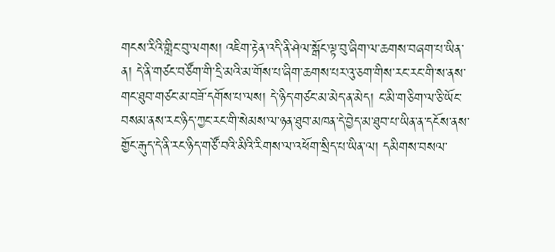གངས་རིའི་གླིང་བུ་ལགས། འཇིག་རྟེན་འདི་ནི་ཤེལ་སྒོང་ལྟ་བུ་ཞིག་ལ་ཆགས་བཞག་པ་ཡིན་ན། དེ་ནི་གཙང་བཙོག་གི་དྲི་མའི་མ་གོས་པ་ཞིག་ཆགས་པར་འུ་ཅག་གིས་རང་རང་གི་ས་ནས་གང་ཐུབ་གཙང་མ་བཟོ་དགོས་པ་ལས། དེ་ཉིད་གཙང་མ་མེད་ན་མེད། ང་མི་གཅིག་ལ་ཅི་ཡོང་བསམ་ནས་རང་ཉིད་ཀྱང་རང་གི་སེམས་ལ་ཉན་ཐུབ་མཁན་དེ་བྱེད་མ་ཐུབ་པ་ཡིན་ན་དངོས་ནས་གྱོང་རྒུད་དེ་ནི་རང་ཉིད་གཙོ་བའི་མིའི་རིགས་ལ་འཕོག་སྲིད་པ་ཡིན་ལ། དམིགས་བསལ་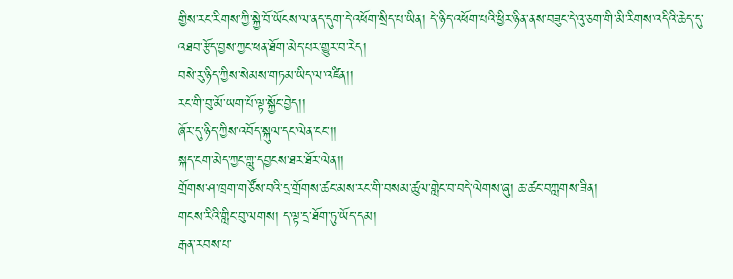གྱིས་རང་རིགས་ཀྱི་སྐྱེ་བོ་ཡོངས་ལ་ནད་དུག་དེ་འཕོག་སྲིད་པ་ཡིན། དེ་ཉིད་འཕོག་པའི་ཕྱིར་ཉིན་ནས་བཟུང་དེ་འུ་ཅག་གི་མི་རིགས་འདིའི་ཆེད་དུ་འཐབ་རྩོད་བྱས་ཀྱང་ཕན་ཐོག་མེད་པར་གྱུར་བ་རེད།
བསེ་རུ་ཉིད་ཀྱིས་སེམས་གཏམ་ཡིད་ལ་འཛིན།།
རང་གི་བུ་མོ་ཡག་པོ་ལྟ་སྐྱོང་བྱེད།།
ཞོར་དུ་ཉིད་ཀྱིས་འབོད་སྐུལ་དང་ལེན་ངང་།།
སྐད་ངག་མེད་ཀྱང་གླུ་དབྱངས་ཐར་ཐོར་ལེན།།
གྲོགས་ཤ་ཁྲག་གཙོས་བའི་དྲ་གྲོགས་ཚང་མས་རང་གི་བསམ་ཚུལ་གླེང་བ་བདེ་ལེགས་ཞུ། ཆ་ཚང་བཀླགས་ཟིན།
གངས་རིའི་གླིང་བུ་ལགས། ད་ལྟ་དྲ་ཐོག་ཏུ་ཡོད་དམ།
རྒན་རབས་པ་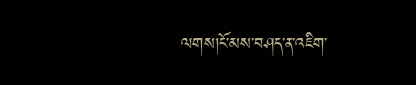ལགས།ངོ་མས་བཤད་ན་འཇིག་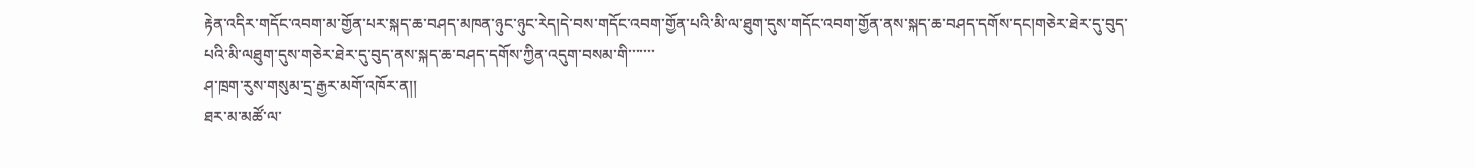རྟེན་འདིར་གདོང་འབག་མ་གྱོན་པར་སྐད་ཆ་བཤད་མཁན་ཉུང་ཉུང་རེད།དེ་བས་གདོང་འབག་གྱོན་པའི་མི་ལ་ཐུག་དུས་གདོང་འབག་གྱོན་ནས་སྐད་ཆ་བཤད་དགོས་དང།གཅེར་ཐེར་དུ་བུད་པའི་མི་ལཐུག་དུས་གཅེར་ཐེར་དུ་བུད་ནས་སྐད་ཆ་བཤད་དགོས་ཀྱིན་འདུག་བསམ་གི་་་་་་་
ཤ་ཁྲག་རུས་གསུམ་དྲ་རྒྱར་མགོ་འཁོར་ན།།
ཐར་མ་མཚོ་ལ་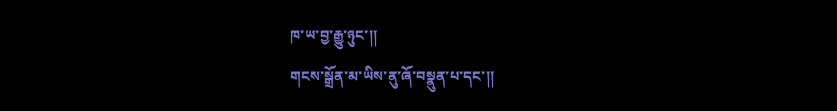ཁ་ཡ་བྱ་རྒྱུ་ཉུང་།།
གངས་སྒྲོན་མ་ཡིས་ནུ་ཞོ་བསྣུན་པ་དང་།།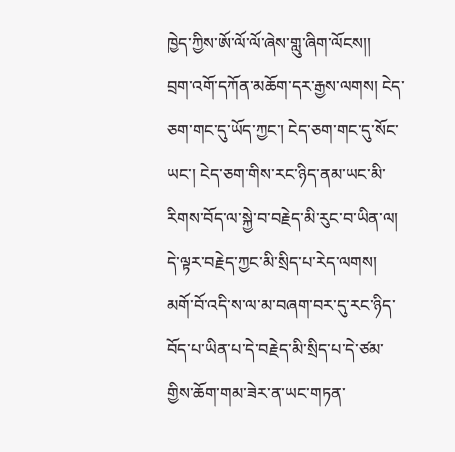ཁྱེད་ཀྱིས་ཨོ་ལོ་ལོ་ཞེས་གླུ་ཞིག་ལོངས།།
བྲག་འགོ་དཀོན་མཆོག་དར་རྒྱས་ལགས། ངེད་ཅག་གང་དུ་ཡོད་ཀྱང་། ངེད་ཅག་གང་དུ་སོང་ཡང་། ངེད་ཅག་གིས་རང་ཉིད་ནམ་ཡང་མི་རིགས་བོད་ལ་སྐྱེ་བ་བརྗེད་མི་རུང་བ་ཡིན་ལ། དེ་ལྟར་བརྗེད་ཀྱང་མི་སྲིད་པ་རེད་ལགས། མགོ་བོ་འདི་ས་ལ་མ་བཞག་བར་དུ་རང་ཉིད་བོད་པ་ཡིན་པ་དེ་བརྗེད་མི་སྲིད་པ་དེ་ཙམ་གྱིས་ཆོག་གམ་ཟེར་ན་ཡང་གཏན་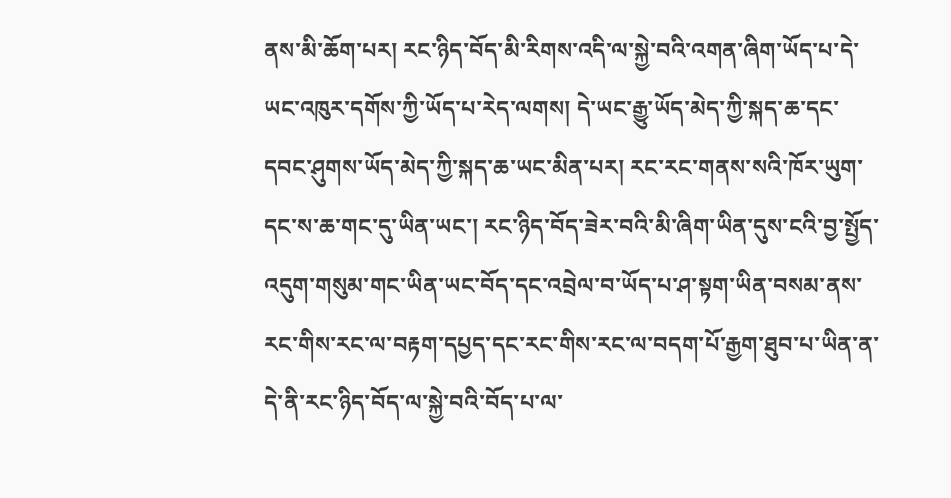ནས་མི་ཆོག་པར། རང་ཉིད་བོད་མི་རིགས་འདི་ལ་སྐྱེ་བའི་འགན་ཞིག་ཡོད་པ་དེ་ཡང་འཁུར་དགོས་ཀྱི་ཡོད་པ་རེད་ལགས། དེ་ཡང་རྒྱུ་ཡོད་མེད་ཀྱི་སྐད་ཆ་དང་དབང་ཤུགས་ཡོད་མེད་ཀྱི་སྐད་ཆ་ཡང་མིན་པར། རང་རང་གནས་སའི་ཁོར་ཡུག་དང་ས་ཆ་གང་དུ་ཡིན་ཡང་། རང་ཉིད་བོད་ཟེར་བའི་མི་ཞིག་ཡིན་དུས་ངའི་བྱ་སྤྱོད་འདུག་གསུམ་གང་ཡིན་ཡང་བོད་དང་འབྲེལ་བ་ཡོད་པ་ཤ་སྟག་ཡིན་བསམ་ནས་རང་གིས་རང་ལ་བརྟག་དཔྱད་དང་རང་གིས་རང་ལ་བདག་པོ་རྒྱག་ཐུབ་པ་ཡིན་ན་དེ་ནི་རང་ཉིད་བོད་ལ་སྐྱེ་བའི་བོད་པ་ལ་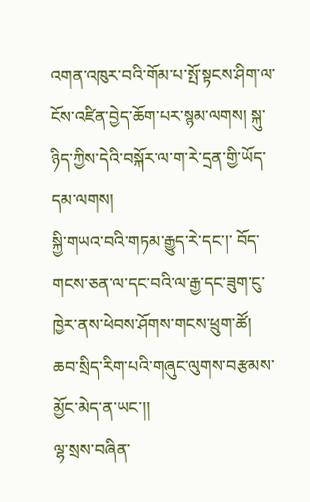འགན་འཁུར་བའི་གོམ་པ་སྤོ་སྟངས་ཤིག་ལ་ངོས་འཛིན་བྱེད་ཆོག་པར་སྙམ་ལགས། སྐུ་ཉིད་ཀྱིས་དེའི་བསྐོར་ལ་ག་རེ་དྲན་གྱི་ཡོད་དམ་ལགས།
སྐྱི་གཡའ་བའི་གཏམ་རྒྱུད་རེ་དང་།་ བོད་གངས་ཅན་ལ་དང་བའི་ལ་རྒྱ་དང་ཟུག་ངུ་ཁྱེར་ནས་ཕེབས་ཤོགས་གངས་ཕྲུག་ཚོ།
ཆབ་སྲིད་རིག་པའི་གཞུང་ལུགས་བརྩམས་མྱོང་མེད་ན་ཡང་།།
ལྷ་སྲས་བཞིན་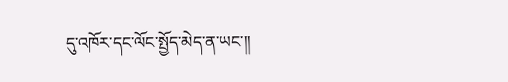དུ་འཁོར་དང་ལོང་སྤྱོད་མེད་ན་ཡང་།།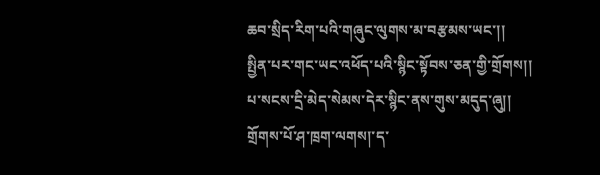ཆབ་སྲིད་རིག་པའི་གཞུང་ལུགས་མ་བརྩམས་ཡང་།།
སྤྱིན་པར་གང་ཡང་འཕོད་པའི་སྙིང་སྟོབས་ཅན་གྱི་གྲོགས།།
པ་སངས་དྲི་མེད་སེམས་དེར་སྙིང་ནས་གུས་མདུད་ཞུ།།
གྲོགས་པོ་ཤ་ཁྲག་ལགས།་ད་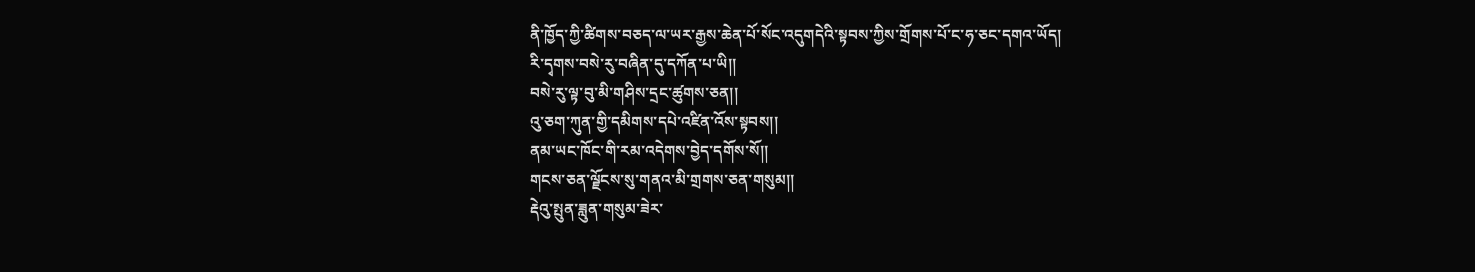ནི་ཁྱོད་ཀྱི་ཚིགས་བཅད་ལ་ཡར་རྒྱས་ཆེན་པོ་སོང་འདུགདེའི་སྟབས་ཀྱིས་གྲོགས་པོ་ང་ཧ་ཅང་དགའ་ཡོད།
རི་དྭགས་བསེ་རུ་བཞིན་དུ་དཀོན་པ་ཡི།།
བསེ་རུ་ལྟ་བུ་མི་གཤིས་དྲང་ཚུགས་ཅན།།
འུ་ཅག་ཀུན་གྱི་དམིགས་དཔེ་འཛིན་འོས་སྟབས།།
ནམ་ཡང་ཁོང་གི་རམ་འདེགས་བྱེད་དགོས་སོ།།
གངས་ཅན་ལྗོངས་སུ་གནའ་མི་གྲགས་ཅན་གསུམ།།
རྡེའུ་སྤུན་ཟླུན་གསུམ་ཟེར་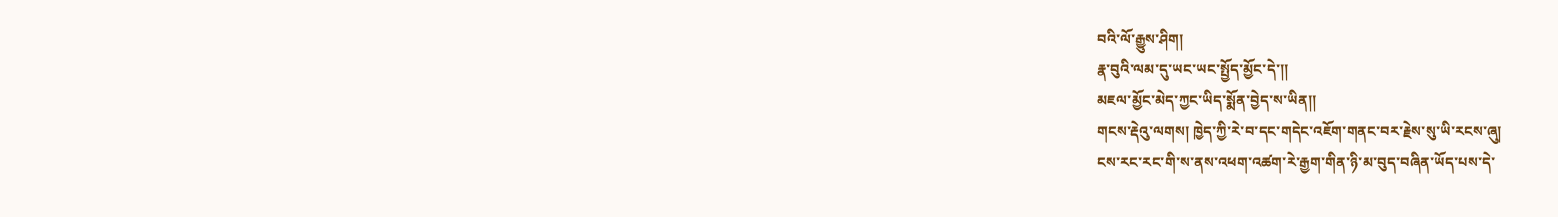བའི་ལོ་རྒྱུས་ཤིག།
རྣ་བུའི་ལམ་དུ་ཡང་ཡང་སྤྱོད་མྱོང་དེ་།།
མཇལ་མྱོང་མེད་ཀྱང་ཡིད་སྨོན་བྱེད་ས་ཡིན།།
གངས་རྡེའུ་ལགས། ཁྱེད་ཀྱི་རེ་བ་དང་གདེང་འཇོག་གནང་བར་རྗེས་སུ་ཡི་རངས་ཞུ།
ངས་རང་རང་གི་ས་ནས་འཕག་འཚག་རེ་རྒྱག་གིན་ཉི་མ་བུད་བཞིན་ཡོད་པས་དེ་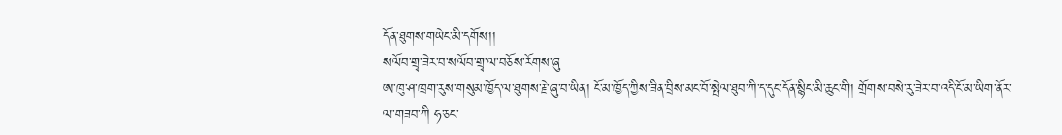དོན་ཐུགས་གཡེང་མི་དགོས།།
སལོབ་གྲྭ་ཟེར་བ་སལོབ་གྲྭ་ལ་བཅོས་རོགས་ཞུ
ཨ་ཁུ་ཤ་ཁྲག་རུས་གསུམ་ཁྱོད་ལ་ཐུགས་རྗེ་ཞུ་བ་ཡིན། ངོ་མ་ཁྱོད་ཀྱིས་ཟིན་བྲིས་མང་བོ་སྤེལ་ཐུབ་ཀི་ད་དུང་དོན་སྙིང་མི་ཆུང་གི། གྲོགས་བསེ་རུ་ཟེར་བ་འདི་ངོ་མ་ཡིག་ནོར་ལ་གཟབ་ཀི ཧ་ཅང་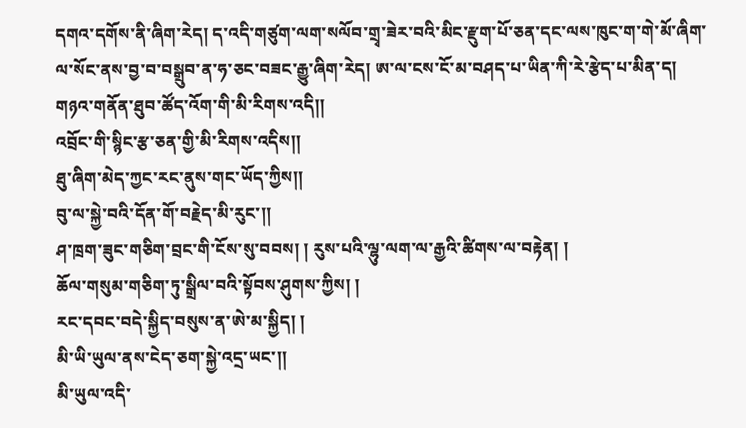དགའ་དགོས་ནི་ཞིག་རེད། ད་འདི་གཙུག་ལག་སལོབ་གྲྭ་ཟེར་བའི་མིང་རྫུག་པོ་ཅན་དང་ལས་ཁུང་ག་གེ་མོ་ཞིག་ལ་སོང་ནས་བྱ་བ་བསྒྲུབ་ན་ཧ་ཅང་བཟང་རྒྱུ་ཞིག་རེད། ཨ་ལ་ངས་ངོ་མ་བཤད་པ་ཡིན་ཀི་རེ་རྩེད་པ་མིན་ད།
གཉའ་གནོན་ཐུབ་ཚོད་འོག་གི་མི་རིགས་འདི།།
འབྲོང་གི་སྙིང་རྩ་ཅན་གྱི་མི་རིགས་འདིས།།
ཐུ་ཞིག་མེད་ཀྱང་རང་ནུས་གང་ཡོད་ཀྱིས།།
བུ་ལ་སྐྱེ་བའི་དོན་གོ་བརྗེད་མི་རུང་།།
ཤ་ཁྲག་ཟུང་གཅིག་བྲང་གི་ངོས་སུ་བབས། ། རུས་པའི་ལྷུ་ལག་ལ་རྒྱའི་ཚིགས་ལ་བརྟེན། །
ཆོལ་གསུམ་གཅིག་ཏུ་སྒྲིལ་བའི་སྟོབས་ཤུགས་ཀྱིས། །
རང་དབང་བདེ་སྐྱིད་བསུས་ན་ཨེ་མ་སྐྱིད། །
མི་ཡི་ཡུལ་ནས་ངེད་ཅག་སྐྱེ་འདྲ་ཡང་།།
མི་ཡུལ་འདི་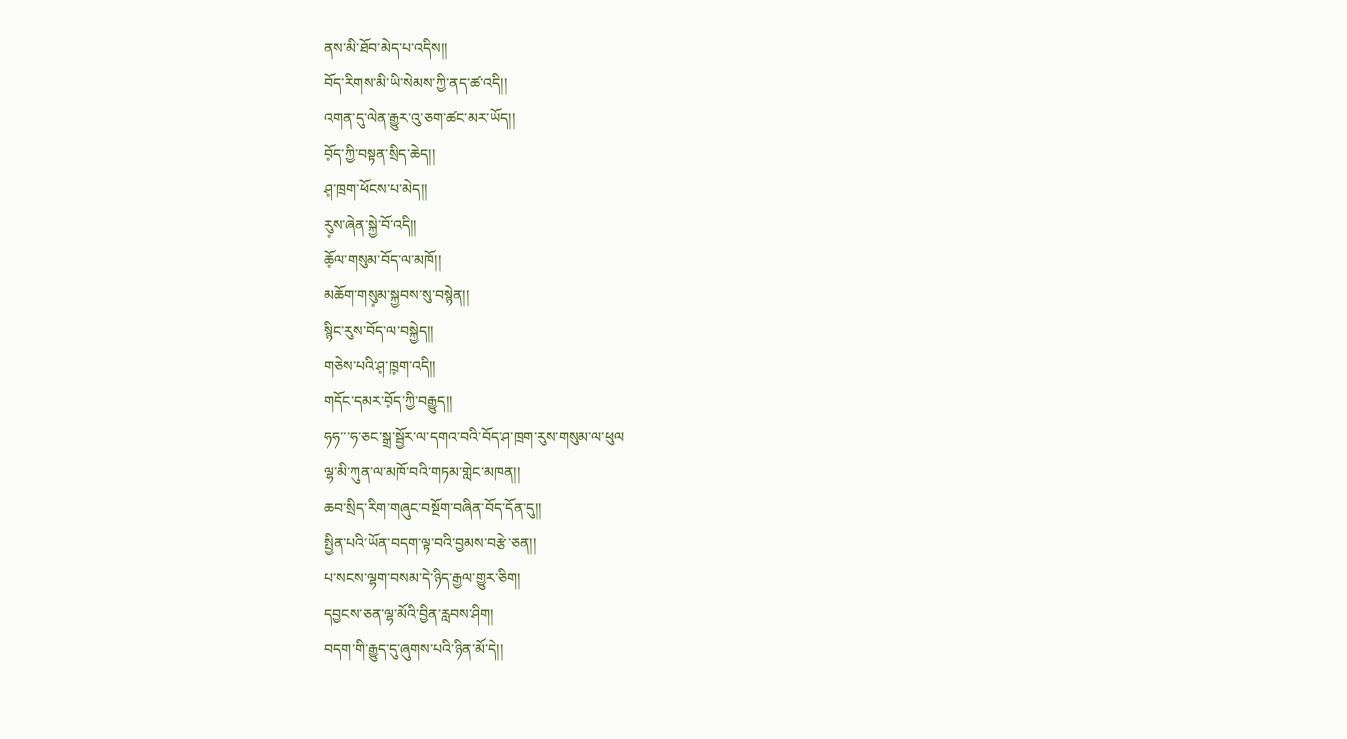ནས་མི་ཐོབ་མེད་པ་འདིས།།
བོད་རིགས་མི་ཡི་སེམས་ཀྱི་ནད་ཚ་འདི།།
འགན་དུ་ལེན་རྒྱུར་འུ་ཅག་ཚང་མར་ཡོད།།
བོ༷ད་ཀྱི་བསྟན་སྲིད་ཆེད།།
ཤ༷་ཁྲག་ཕོངས་པ་མེད།།
རུ༷ས་ཞེན་སྐྱེ་བོ་འདི།།
ཆོ༷ལ་གསུམ་བོད་ལ་མཁོ།།
མཆོག་གསུ༷མ་སྐྱབས་སུ་བསྙེན།།
སྙིང་རུས་བོད་ལ་བསྐྱེད།།
གཅེས་པའི་ཤ༷་ཁྲ༷ག་འདི།།
གདོང་དམར་བོ༷ད་ཀྱི་བརྒྱུད།།
ཧཧ་་་ཧ་ཅང་སྒྲ་སྦྱོར་ལ་དགའ་བའི་བོད་ཤ་ཁྲག་རུས་གསུམ་ལ་ཕུལ
ལྷ་མི་ཀུན་ལ་མཁོ་བའི་གཏམ་གླེང་མཁན།།
ཆབ་སྲིད་རིག་གཞུང་བསྔོག་བཞིན་བོད་དོན་དུ།།
སྤྱིན་པའི་ཡོན་བདག་ལྟ་བའི་བྱམས་བརྩེ་ཅན།།
པ་སངས་ལྷག་བསམ་དེ་ཉིད་རྒྱལ་གྱུར་ཅིག།
དབྱངས་ཅན་ལྷ་མོའི་བྱིན་རླབས་ཤིག།
བདག་གི་རྒྱུད་དུ་ཞུགས་པའི་ཉིན་མོ་དེ།།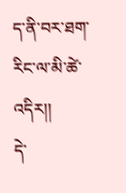ད་ནི་བར་ཐག་རིང་ལ་མི་ཚེ་འདིར།།
དེ་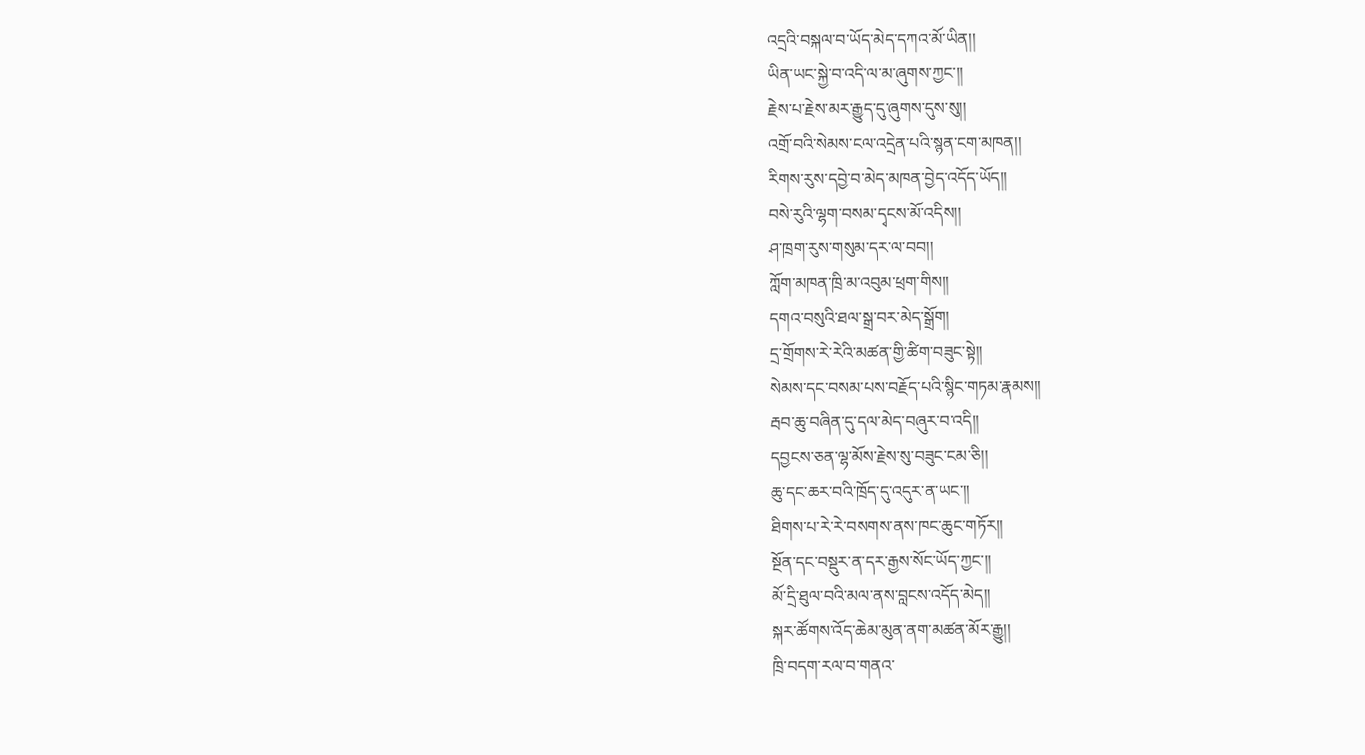འདྲའི་བསྐལ་བ་ཡོད་མེད་དཀའ་མོ་ཡིན།།
ཡིན་ཡང་སྐྱེ་བ་འདི་ལ་མ་ཞུགས་ཀྱང་།།
རྗེས་པ་རྗེས་མར་རྒྱུད་དུ་ཞུགས་དུས་སུ།།
འགྲོ་བའི་སེམས་ངལ་འདྲེན་པའི་སྙན་ངག་མཁན།།
རིགས་རུས་དབྱེ་བ་མེད་མཁན་བྱེད་འདོད་ཡོད།།
བསེ་རུའི་ལྷག་བསམ་དྭངས་མོ་འདིས།།
ཤ་ཁྲག་རུས་གསུམ་དར་ལ་བབ།།
ཀློག་མཁན་ཁྲི་མ་འབུམ་ཕྲག་གིས།།
དགའ་བསུའི་ཐལ་སྒྲ་བར་མེད་སྒྲོག།
དྲ་གྲོགས་རེ་རེའི་མཚན་གྱི་ཚིག་བཟུང་སྟེ།།
སེམས་དང་བསམ་པས་བརྗོད་པའི་སྙིང་གཏམ་རྣམས།།
རྦབ་ཆུ་བཞིན་དུ་དལ་མེད་བཞུར་བ་འདི།།
དབྱངས་ཅན་ལྷ་མོས་རྗེས་སུ་བཟུང་ངམ་ཅི།།
ཆུ་དང་ཆར་བའི་ཁྲོད་དུ་འདུར་ན་ཡང་།།
ཐིགས་པ་རེ་རེ་བསགས་ནས་ཁང་ཆུང་གཏོར།།
སྔོན་དང་བསྡུར་ན་དར་རྒྱས་སོང་ཡོད་ཀྱང་།།
མོ་དྲི་ཐུལ་བའི་མལ་ནས་བླངས་འདོད་མེད།།
སྐར་ཚོགས་འོད་ཆེམ་མུན་ནག་མཚན་མོར་རྒྱུ།།
ཁྲི་བདག་རལ་བ་གནའ་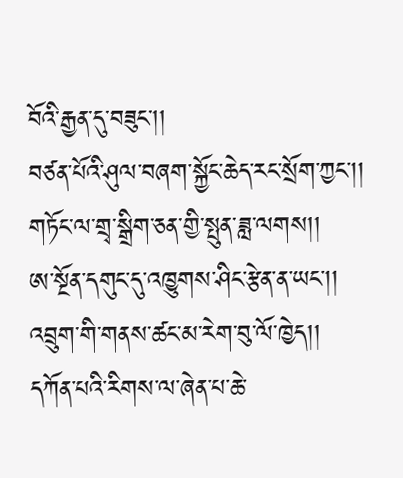བོའི་རྒྱན་དུ་བཟུང་།།
བཙན་པོའི་ཤུལ་བཞག་སྐྱོང་ཆེད་རང་སྲོག་ཀྱང་།།
གཏོང་ལ་གྲྭ་སྒྲིག་ཅན་གྱི་སྤུན་ཟླ་ལགས།།
ཨ་སྔོན་དགུང་དུ་འཁྱུགས་ཤིང་རྩེན་ན་ཡང་།།
འབྲུག་གི་གནས་ཚང་མ་རེག་བུ་ལོ་ཁྱེད།།
དཀོན་པའི་རིགས་ལ་ཞེན་པ་ཆེ་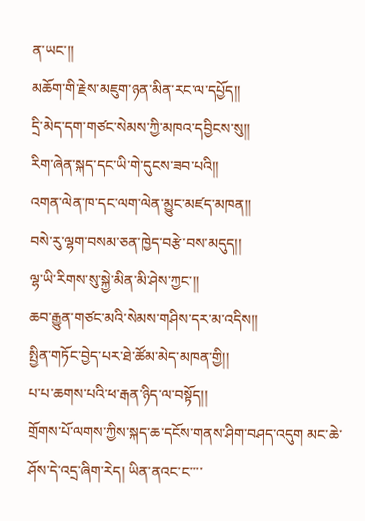ན་ཡང་།།
མཆོག་གི་རྗེས་མཇུག་ཉན་མིན་རང་ལ་དཔྱོད།།
དྲི་མེད་དག་གཙང་སེམས་ཀྱི་མཁའ་དབྱིངས་སུ།།
རིག་ཞེན་སྐད་དང་ཡི་གེ་དུངས་ཟབ་པའི།།
འགན་ལེན་ཁ་དང་ལག་ལེན་མྱུང་མཛད་མཁན།།
བསེ་རུ་ལྷག་བསམ་ཅན་ཁྱེད་བརྩེ་བས་མདུད།།
ལྷ་ཡི་རིགས་སུ་སྐྱེ་མིན་མི་ཤེས་ཀྱང་།།
ཆབ་རྒྱུན་གཙང་མའི་སེམས་གཤིས་དར་མ་འདིས།།
སྤྱིན་གཏོང་བྱེད་པར་ཐེ་ཚོམ་མེད་མཁན་གྱི།།
པ་པ་ཆགས་པའི་ཕ་རྒན་ཉིད་ལ་བསྟོད།།
གྲོགས་པོ་ལགས་ཀྱིས་སྐད་ཆ་དངོས་གནས་ཤིག་བཤད་འདུག མང་ཆེ་ཤོས་དེ་འདྲ་ཞིག་རེད། ཡིན་ནའང་ང་་་་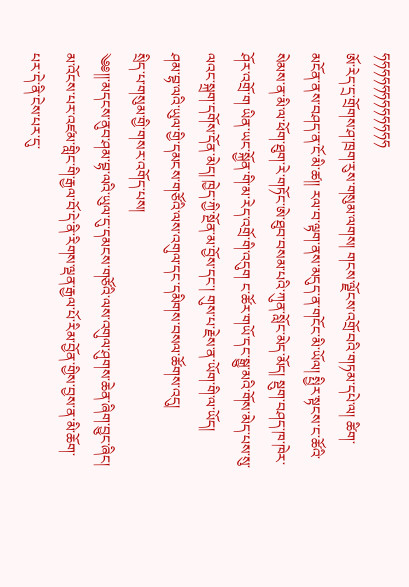ཧཧཧཧཧཧཧཧཧཧཧཧ
ཨོ་རེད་དྲ་གྲོགས་ཤ་ཁྲག་རུས་གསུམ་ལགས། གངས་ལྗོངས་འགྲོ་བའི་གཏམ་དཔེ་ལ། ཚིག་མངོན་ནས་བཤད་ན་ངོ་མི་ཚ།། རལ་བ་ལྟག་ནས་མདུད་ན་གངོང་མི་ཡོལ། སྤྱིར་སྟངས་ང་ཚོའི་སེམས་ན་མི་ལ་ཕོག་ཐུག་རེ་གཏོང་ཨེ་ཐུབ་བསམ་པའི་ཀུན་སློང་མེད་མོད། སྡུག་བཤད་ཁ་ཁེར་ཤོར་འགྲོ་ག ཡིན་ཡང་སྐྱོན་གི་མ་རེད་འགྲོ་གི་འདུག ང་ཚོར་གཡོ་དང་སྒྱུ་མའི་གོས་མེད་པས་སུ་ལའང་སྐྲག་དགོས་དོན་མེད། ཁྱེད་ཀྱི་སྔོན་མ་བྱོས་དང་། གུས་པ་རྗེས་ན་ཡོག་གི་ལ་ཡོད།
ཤམ་བྷ་ལའི་ཡུལ་གྱི་དམངས་གཙོའི་ལས་འགུལ་དང་དམིགས་བསལ་ཚོགས་འདུ།
སྲིད་པ་གསུམ་གྱི་གསར་འགོད་པས།
༄༅།།་མདངས་ནུབ་ཤམ་བྷ་ལའི་ཡུལ་དུ་དམངས་གཙོའི་ལས་འགུལ་ཤུགས་ཆེན་ཞིག་བྱུང་ཞིང། མ་འོངས་པར་འཛམ་གླིང་གི་རྒྱལ་བོ་དེ་ནི་རིགས་ལྡན་རྒྱལ་པོ་རིམ་བྱོན་གྱིས་བྱས་ན་མི་ཆོག་པར་དེ་ནི་ངེས་པར་དུ་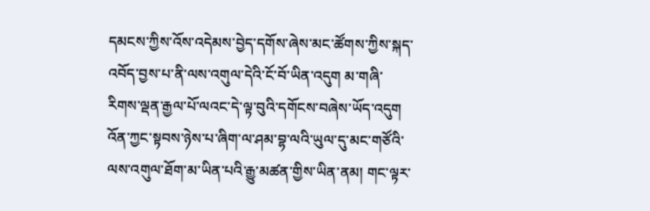དམངས་ཀྱིས་འོས་འདེམས་བྱེད་དགོས་ཞེས་མང་ཚོགས་ཀྱིས་སྐད་འབོད་བྱས་པ་ནི་ལས་འགུལ་དེའི་ངོ་བོ་ཡིན་འདུག མ་གཞི་རིགས་ལྡན་རྒྱལ་པོ་ལའང་དེ་ལྟ་བུའི་དགོངས་བཞེས་ཡོད་འདུག འོན་ཀྱང་སྟབས་ཉེས་པ་ཞིག་ལ་ཤམ་བྷ་ལའི་ཡུལ་དུ་མང་གཙོའི་ལས་འགུལ་ཐོག་མ་ཡིན་པའི་རྒྱུ་མཚན་གྱིས་ཡིན་ནམ། གང་ལྟར་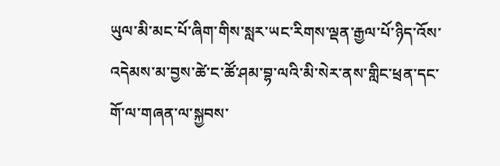ཡུལ་མི་མང་པོ་ཞིག་གིས་སླར་ཡང་རིགས་ལྡན་རྒྱལ་པོ་ཉིད་འོས་འདེམས་མ་བྱས་ཚེ་ང་ཚོ་ཤམ་བྷ་ལའི་མི་སེར་ནས་གླིང་ཕྲན་དང་གོ་ལ་གཞན་ལ་སྐྱབས་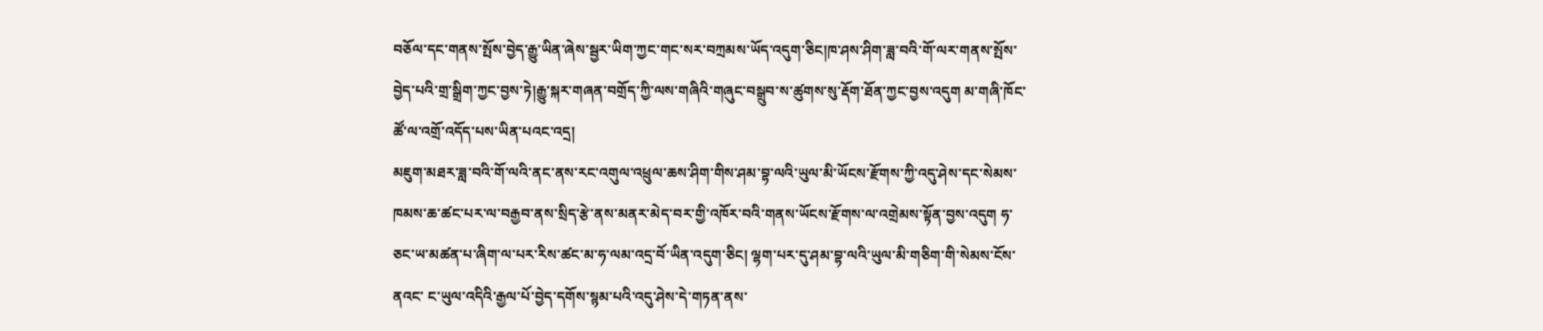བཅོལ་དང་གནས་སྤོས་བྱེད་རྒྱུ་ཡིན་ཞེས་སྦྱར་ཡིག་ཀྱང་གང་སར་བཀྲམས་ཡོད་འདུག་ཅིང།ཁ་ཤས་ཤིག་ཟླ་བའི་གོ་ལར་གནས་སྤོས་བྱེད་པའི་གྲ་སྒྲིག་ཀྱང་བྱས་ཏེ།རྒྱུ་སྐར་གཞན་བགྲོད་ཀྱི་ལས་གཞིའི་གཞུང་བསྒྲུབ་ས་ཚུགས་སུ་རྡོག་ཐོན་ཀྱང་བྱས་འདུག མ་གཞི་ཁོང་ཚོ་ལ་འགྲོ་འདོད་པས་ཡིན་པའང་འདྲ།
མཇུག་མཐར་ཟླ་བའི་གོ་ལའི་ནང་ནས་རང་འགུལ་འཕྲུལ་ཆས་ཤིག་གིས་ཤམ་བྷ་ལའི་ཡུལ་མི་ཡོངས་རྫོགས་ཀྱི་འདུ་ཤེས་དང་སེམས་ཁམས་ཆ་ཚང་པར་ལ་བརྒྱབ་ནས་སྲིད་རྩེ་ནས་མནར་མེད་བར་གྱི་འཁོར་བའི་གནས་ཡོངས་རྫོགས་ལ་འགྲེམས་སྟོན་བྱས་འདུག ཧ་ཅང་ཡ་མཚན་པ་ཞིག་ལ་པར་རིས་ཚང་མ་ཧ་ལམ་འདྲ་བོ་ཡིན་འདུག་ཅིང། ལྷག་པར་དུ་ཤམ་བྷ་ལའི་ཡུལ་མི་གཅིག་གི་སེམས་ངོས་ནའང་ ང་ཡུལ་འདིའི་རྒྱལ་པོ་བྱེད་དགོས་སྙམ་པའི་འདུ་ཤེས་དེ་གཏན་ནས་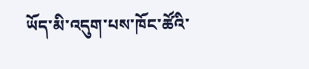ཡོད་མི་འདུག་པས་ཁོང་ཚོའི་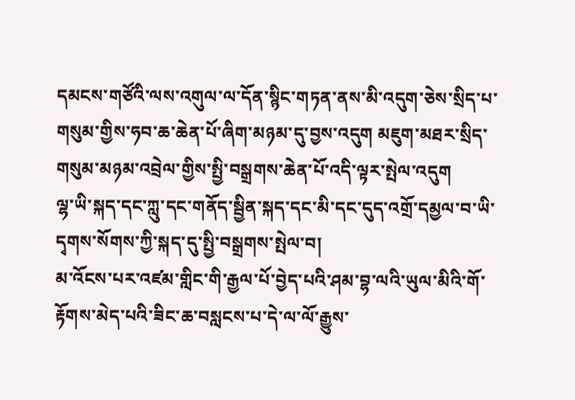དམངས་གཙོའི་ལས་འགུལ་ལ་དོན་སྙིང་གཏན་ནས་མི་འདུག་ཅེས་སྲིད་པ་གསུམ་གྱིས་ཧབ་ཆ་ཆེན་པོ་ཞིག་མཉམ་དུ་བྱས་འདུག མཇུག་མཐར་སྲིད་གསུམ་མཉམ་འབྲེལ་གྱིས་སྤྱི་བསྒྲགས་ཆེན་པོ་འདི་ལྟར་སྤེལ་འདུག
ལྷ་ཡི་སྐད་དང་ཀླུ་དང་གནོད་སྦྱིན་སྐད་དང་མི་དང་དུད་འགྲོ་དམྱལ་བ་ཡི་དྭགས་སོགས་ཀྱི་སྐད་དུ་སྤྱི་བསྒྲགས་སྤེལ་བ།
མ་འོངས་པར་འཛམ་གླིང་གི་རྒྱལ་པོ་བྱེད་པའི་ཤམ་བྷ་ལའི་ཡུལ་མིའི་གོ་རྟོགས་མེད་པའི་ཟིང་ཆ་བསླངས་པ་དེ་ལ་ལོ་རྒྱུས་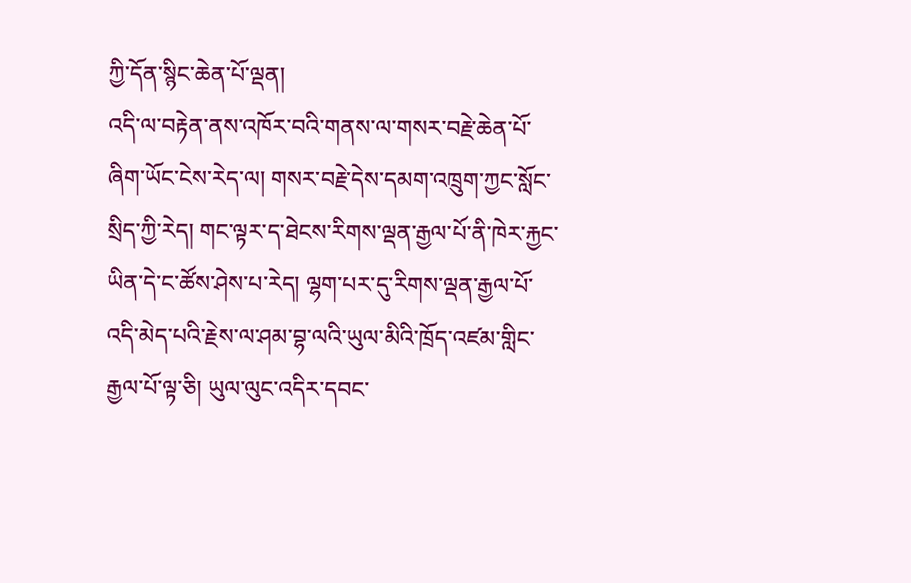ཀྱི་དོན་སྙིང་ཆེན་པོ་ལྡན།
འདི་ལ་བརྟེན་ནས་འཁོར་བའི་གནས་ལ་གསར་བརྗེ་ཆེན་པོ་ཞིག་ཡོང་ངེས་རེད་ལ། གསར་བརྗེ་དེས་དམག་འཁྲུག་ཀྱང་སློང་སྲིད་ཀྱི་རེད། གང་ལྟར་ད་ཐེངས་རིགས་ལྡན་རྒྱལ་པོ་ནི་ཁེར་རྐྱང་ཡིན་དེ་ང་ཚོས་ཤེས་པ་རེད། ལྷག་པར་དུ་རིགས་ལྡན་རྒྱལ་པོ་འདི་མེད་པའི་རྗེས་ལ་ཤམ་བྷ་ལའི་ཡུལ་མིའི་ཁྲོད་འཛམ་གླིང་རྒྱལ་པོ་ལྟ་ཅི། ཡུལ་ལུང་འདིར་དབང་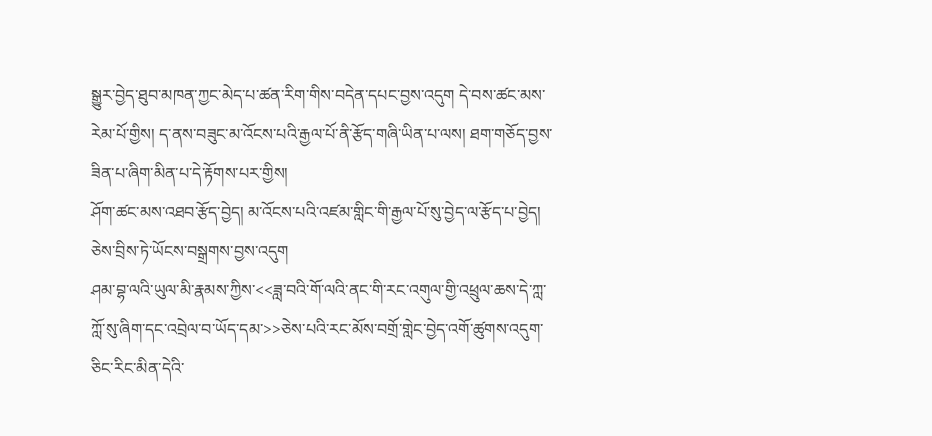སྒྱུར་བྱེད་ཐུབ་མཁན་ཀྱང་མེད་པ་ཚན་རིག་གིས་བདེན་དཔང་བྱས་འདུག དེ་བས་ཚང་མས་རེམ་པོ་གྱིས། ད་ནས་བཟུང་མ་འོངས་པའི་རྒྱལ་པོ་ནི་རྩོད་གཞི་ཡིན་པ་ལས། ཐག་གཅོད་བྱས་ཟིན་པ་ཞིག་མིན་པ་དེ་རྟོགས་པར་གྱིས།
ཤོག་ཚང་མས་འཐབ་རྩོད་བྱེད། མ་འོངས་པའི་འཛམ་གླིང་གི་རྒྱལ་པོ་སུ་བྱེད་ལ་རྩོད་པ་བྱེད། ཅེས་བྲིས་ཏེ་ཡོངས་བསྒྲགས་བྱས་འདུག
ཤམ་བྷ་ལའི་ཡུལ་མི་རྣམས་ཀྱིས་<<ཟླ་བའི་གོ་ལའི་ནང་གི་རང་འགུལ་གྱི་འཕྲུལ་ཆས་དེ་ཀླ་ཀློ་སུ་ཞིག་དང་འབྲེལ་བ་ཡོད་དམ་>>ཅེས་པའི་རང་མོས་བགྲོ་གླེང་བྱེད་འགོ་ཚུགས་འདུག་ཅིང་རིང་མིན་དེའི་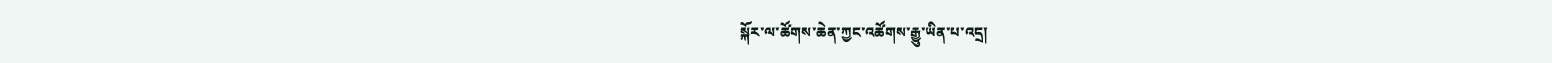སྐོར་ལ་ཚོགས་ཆེན་ཀྱང་འཚོགས་རྒྱུ་ཡིན་པ་འདྲ།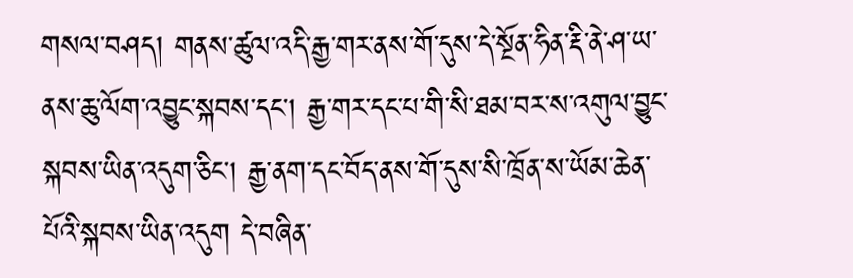གསལ་བཤད། གནས་ཚུལ་འདི་རྒྱ་གར་ནས་གོ་དུས་དེ་སྔོན་ཧིན་རྡི་ནེ་ཤ་ཡ་ནས་ཆུ་ལོག་འབྱུང་སྐབས་དང། རྒྱ་གར་དང་པ་གི་སི་ཐམ་བར་ས་འགུལ་བྱུང་སྐབས་ཡིན་འདུག་ཅིང། རྒྱ་ནག་དང་བོད་ནས་གོ་དུས་སི་ཁྲོན་ས་ཡོམ་ཆེན་པོའི་སྐབས་ཡིན་འདུག དེ་བཞིན་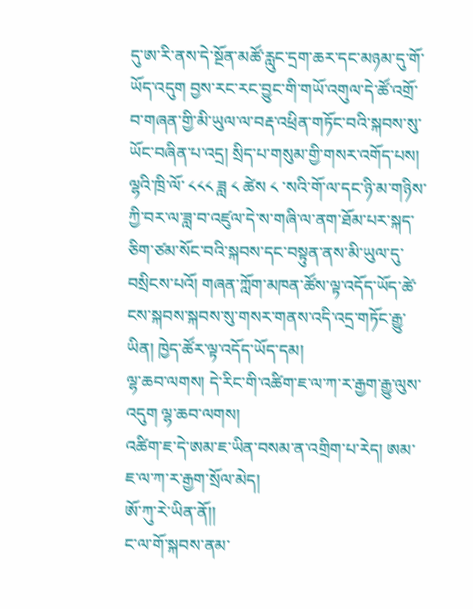དུ་ཨ་རི་ནས་དེ་སྔོན་མཚོ་རླུང་དྲག་ཆར་དང་མཉམ་དུ་གོ་ཡོད་འདུག བྱས་རང་རང་བྱུང་གི་གཡོ་འགུལ་དེ་ཚོ་འགྲོ་བ་གཞན་གྱི་མི་ཡུལ་ལ་བརྡ་འཕྲིན་གཏོང་བའི་སྐབས་སུ་ཡོང་བཞིན་པ་འདྲ། སྲིད་པ་གསུམ་གྱི་གསར་འགོད་པས། ལྷའི་ཁྲི་ལོ་ ༨༨༨ ཟླ ༨ ཚེས ༨ ་སའི་གོ་ལ་དང་ཉི་མ་གཉིས་ཀྱི་བར་ལ་ཟླ་བ་འཛུལ་དེ་ས་གཞི་ལ་ནག་ཐོམ་པར་སྐད་ཅིག་ཙམ་སོང་བའི་སྐབས་དང་བསྟུན་ནས་མི་ཡུལ་དུ་བསྲིངས་པའོ། གཞན་ཀློག་མཁན་ཚོས་ལྟ་འདོད་ཡོད་ཚེ་ངས་སྐབས་སྐབས་སུ་གསར་གནས་འདི་འདྲ་གཏོང་རྒྱུ་ཡིན། ཁྱེད་ཚོར་ལྟ་འདོད་ཡོད་དམ།
ལྷ་ཆབ་ལགས། དེ་རིང་གི་འཚིག་ཇ་ལ་ཀ་ར་རྒྱག་རྒྱུ་ལུས་འདུག ལྷ་ཆབ་ལགས།
འཚིག་ཇ་དེ་ཨམ་ཇ་ཡིན་བསམ་ན་འགྲིག་པ་རེད། ཨམ་ཇ་ལ་ཀ་ར་རྒྱག་སྲོལ་མེད།
ཨོ་ཀུ་རེ་ཡིན་ནོ།།
ང་ལ་གོ་སྐབས་ནམ་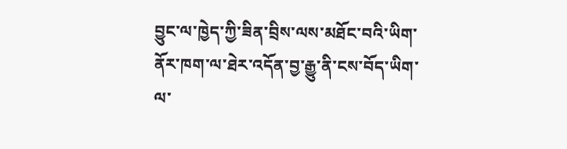བྱུང་ལ་ཁྱེད་ཀྱི་ཟིན་བྲིས་ལས་མཐོང་བའི་ཡིག་ནོར་ཁག་ལ་ཐེར་འདོན་བྱ་རྒྱུ་ནི་ངས་བོད་ཡིག་ལ་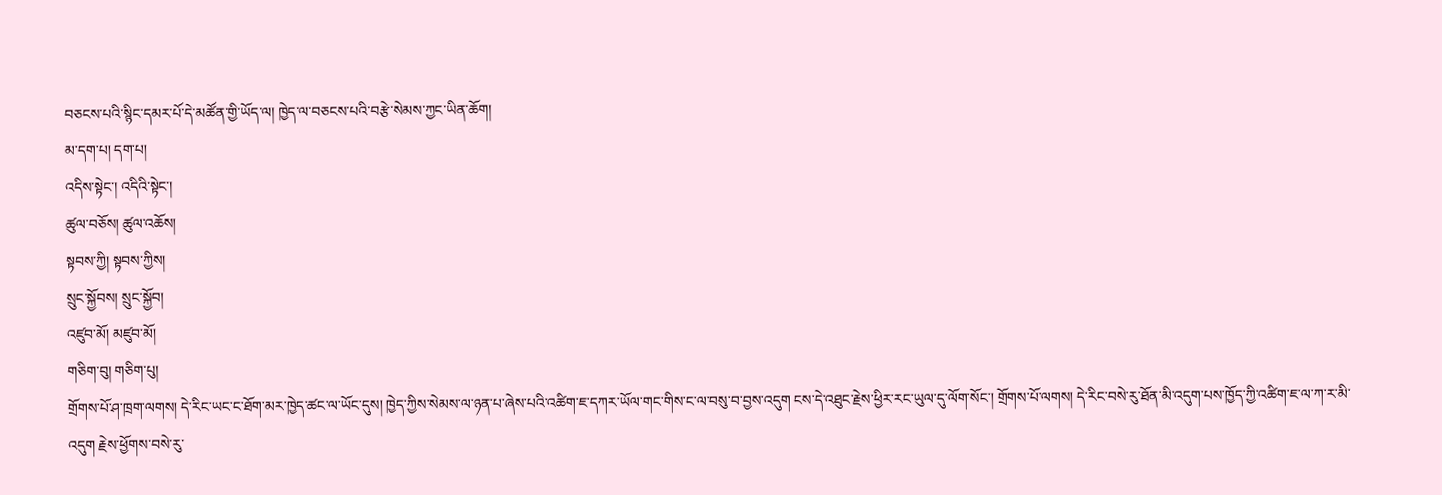བཅངས་པའི་སྙིང་དམར་པོ་དེ་མཚོན་གྱི་ཡོད་ལ། ཁྱེད་ལ་བཅངས་པའི་བརྩེ་སེམས་ཀྱང་ཡིན་ཆོག།
མ་དག་པ། དག་པ།
འདིས་སྟེང་། འདིའི་སྟེང་།
ཚུལ་བཅོས། ཚུལ་འཆོས།
སྟབས་ཀྱི། སྟབས་ཀྱིས།
སྲུང་སྐྱོབས། སྲུང་སྐྱོབ།
འཛུབ་མོ། མཛུབ་མོ།
གཅིག་བུ། གཅིག་པུ།
གྲོགས་པོ་ཤ་ཁྲག་ལགས། དེ་རིང་ཡང་ང་ཐོག་མར་ཁྱེད་ཚང་ལ་ཡོང་དུས། ཁྱེད་ཀྱིས་སེམས་ལ་ཉན་པ་ཞེས་པའི་འཚིག་ཇ་དཀར་ཡོལ་གང་གིས་ང་ལ་བསུ་བ་བྱས་འདུག ངས་དེ་འཐུང་རྗེས་ཕྱིར་རང་ཡུལ་དུ་ལོག་སོང་། གྲོགས་པོ་ལགས། དེ་རིང་བསེ་རུ་ཐོན་མི་འདུག་པས་ཁྱོད་ཀྱི་འཚིག་ཇ་ལ་ཀ་ར་མི་འདུག རྗེས་ཕྱོགས་བསེ་རུ་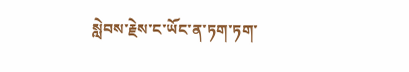སླེབས་རྗེས་ང་ཡོང་ན་ཏག་ཏག་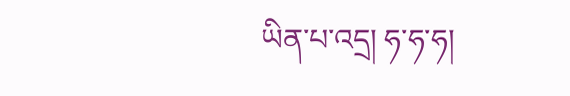ཡིན་པ་འདྲ། ཧ་ཧ་ཧ།